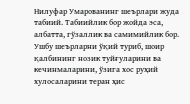Нилуфар Умарованинг шеърлари жуда табиий. Табиийлик бор жойда эса, албатта, гўзаллик ва самимийлик бор. Ушбу шеърларни ўқий туриб, шоир қалбининг нозик туйғуларини ва кечинмаларини, ўзига хос руҳий хулосаларини теран ҳис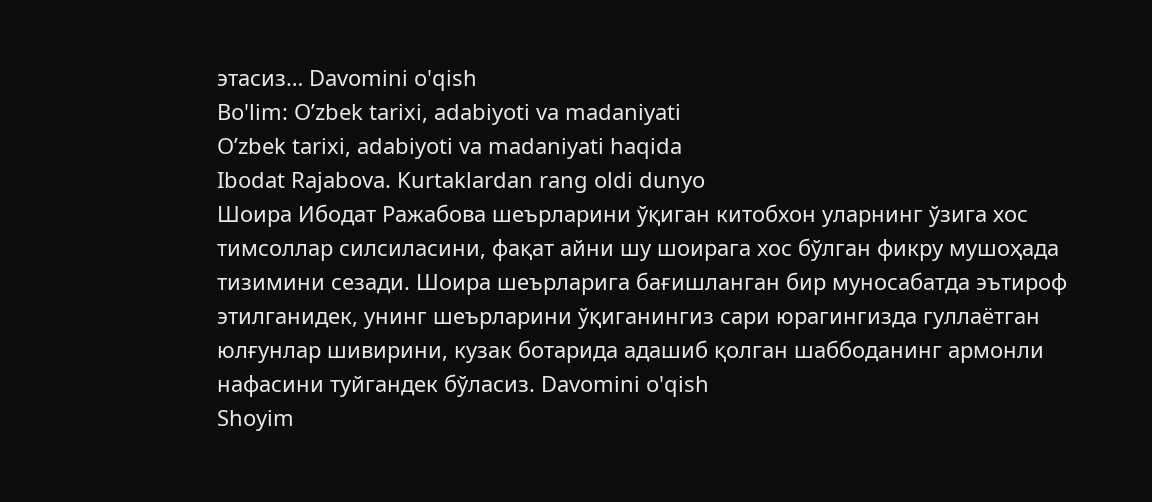этасиз… Davomini o'qish
Bo'lim: O’zbek tarixi, adabiyoti va madaniyati
O’zbek tarixi, adabiyoti va madaniyati haqida
Ibodat Rajabova. Kurtaklardan rang oldi dunyo
Шоира Ибодат Ражабова шеърларини ўқиган китобхон уларнинг ўзига хос тимсоллар силсиласини, фақат айни шу шоирага хос бўлган фикру мушоҳада тизимини сезади. Шоира шеърларига бағишланган бир муносабатда эътироф этилганидек, унинг шеърларини ўқиганингиз сари юрагингизда гуллаётган юлғунлар шивирини, кузак ботарида адашиб қолган шаббоданинг армонли нафасини туйгандек бўласиз. Davomini o'qish
Shoyim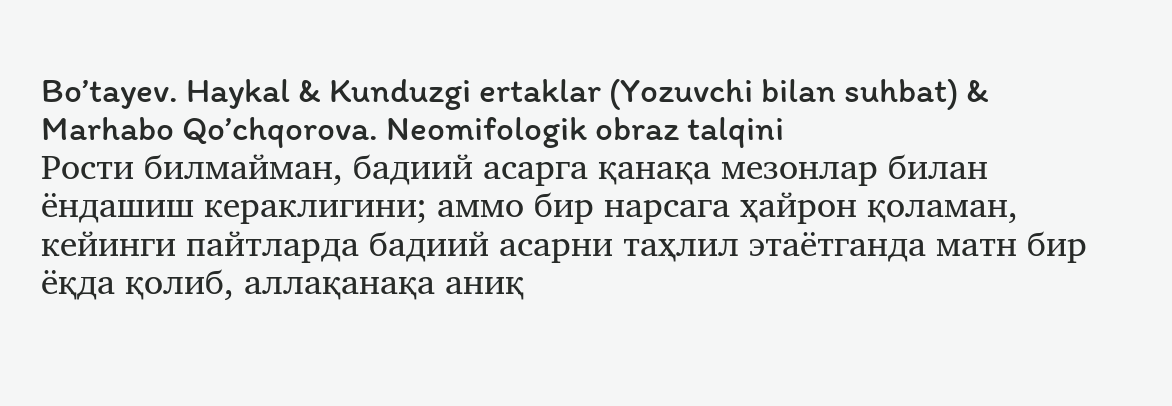Bo’tayev. Haykal & Kunduzgi ertaklar (Yozuvchi bilan suhbat) & Marhabo Qo’chqorova. Neomifologik obraz talqini
Рости билмайман, бадиий асарга қанақа мезонлар билан ёндашиш кераклигини; аммо бир нарсага ҳайрон қоламан, кейинги пайтларда бадиий асарни таҳлил этаётганда матн бир ёқда қолиб, аллақанақа аниқ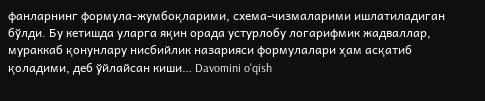фанларнинг формула-жумбоқларими, схема-чизмаларими ишлатиладиган бўлди. Бу кетишда уларга яқин орада устурлобу логарифмик жадваллар, мураккаб қонунлару нисбийлик назарияси формулалари ҳам асқатиб қоладими, деб ўйлайсан киши… Davomini o'qish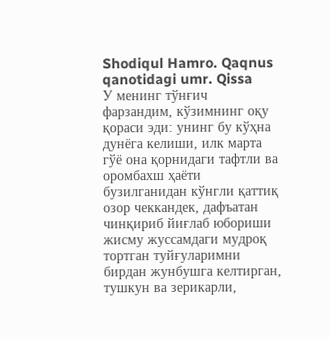Shodiqul Hamro. Qaqnus qanotidagi umr. Qissa
У менинг тўнғич фарзандим, кўзимнинг оқу қораси эди: унинг бу кўҳна дунёга келиши, илк марта гўё она қорнидаги тафтли ва оромбахш ҳаёти бузилганидан кўнгли қаттиқ озор чеккандек, дафъатан чинқириб йиғлаб юбориши жисму жуссамдаги мудроқ тортган туйғуларимни бирдан жунбушга келтирган, тушкун ва зерикарли,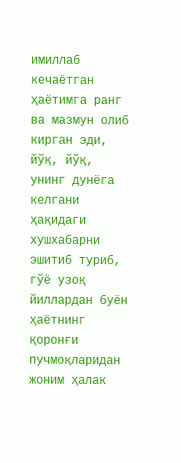имиллаб кечаётган ҳаётимга ранг ва мазмун олиб кирган эди, йўқ, йўқ, унинг дунёга келгани ҳақидаги хушхабарни эшитиб туриб, гўё узоқ йиллардан буён ҳаётнинг қоронғи пучмоқларидан жоним ҳалак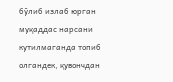бўлиб излаб юрган муқаддас нарсани кутилмаганда топиб олгандек, қувончдан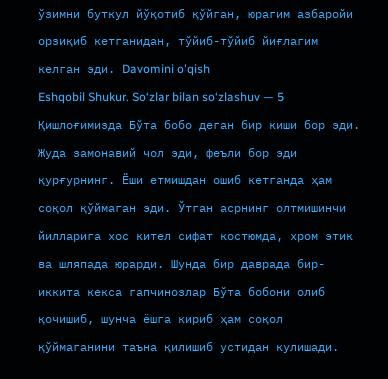ўзимни буткул йўқотиб қўйган, юрагим азбаройи орзиқиб кетганидан, тўйиб-тўйиб йиғлагим келган эди. Davomini o'qish
Eshqobil Shukur. So‘zlar bilan so‘zlashuv — 5
Қишлоғимизда Бўта бобо деган бир киши бор эди. Жуда замонавий чол эди, феъли бор эди қурғурнинг. Ёши етмишдан ошиб кетганда ҳам соқол қўймаган эди. Ўтган асрнинг олтмишинчи йилларига хос кител сифат костюмда, хром этик ва шляпада юрарди. Шунда бир даврада бир-иккита кекса гапчинозлар Бўта бобони олиб қочишиб, шунча ёшга кириб ҳам соқол қўймаганини таъна қилишиб устидан кулишади.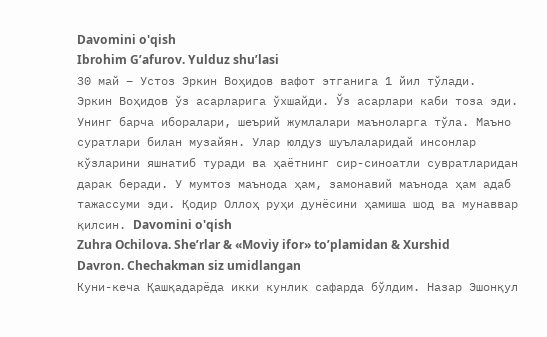Davomini o'qish
Ibrohim G’afurov. Yulduz shu’lasi
30 май – Устоз Эркин Воҳидов вафот этганига 1 йил тўлади.
Эркин Воҳидов ўз асарларига ўхшайди. Ўз асарлари каби тоза эди. Унинг барча иборалари, шеърий жумлалари маъноларга тўла. Маъно суратлари билан музайян. Улар юлдуз шуълаларидай инсонлар кўзларини яшнатиб туради ва ҳаётнинг сир-синоатли сувратларидан дарак беради. У мумтоз маънода ҳам, замонавий маънода ҳам адаб тажассуми эди. Қодир Оллоҳ руҳи дунёсини ҳамиша шод ва мунаввар қилсин. Davomini o'qish
Zuhra Ochilova. She’rlar & «Moviy ifor» to’plamidan & Xurshid Davron. Chechakman siz umidlangan
Куни-кеча Қашқадарёда икки кунлик сафарда бўлдим. Назар Эшонқул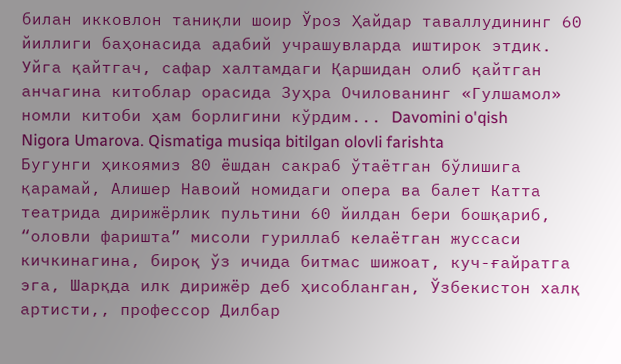билан икковлон таниқли шоир Ўроз Ҳайдар таваллудининг 60 йиллиги баҳонасида адабий учрашувларда иштирок этдик. Уйга қайтгач, сафар халтамдаги Қаршидан олиб қайтган анчагина китоблар орасида Зуҳра Очилованинг «Гулшамол» номли китоби ҳам борлигини кўрдим... Davomini o'qish
Nigora Umarova. Qismatiga musiqa bitilgan olovli farishta
Бугунги ҳикоямиз 80 ёшдан сакраб ўтаётган бўлишига қарамай, Алишер Навоий номидаги опера ва балет Катта театрида дирижёрлик пультини 60 йилдан бери бошқариб, “оловли фаришта” мисоли гуриллаб келаётган жуссаси кичкинагина, бироқ ўз ичида битмас шижоат, куч-ғайратга эга, Шарқда илк дирижёр деб ҳисобланган, Ўзбекистон халқ артисти,, профессор Дилбар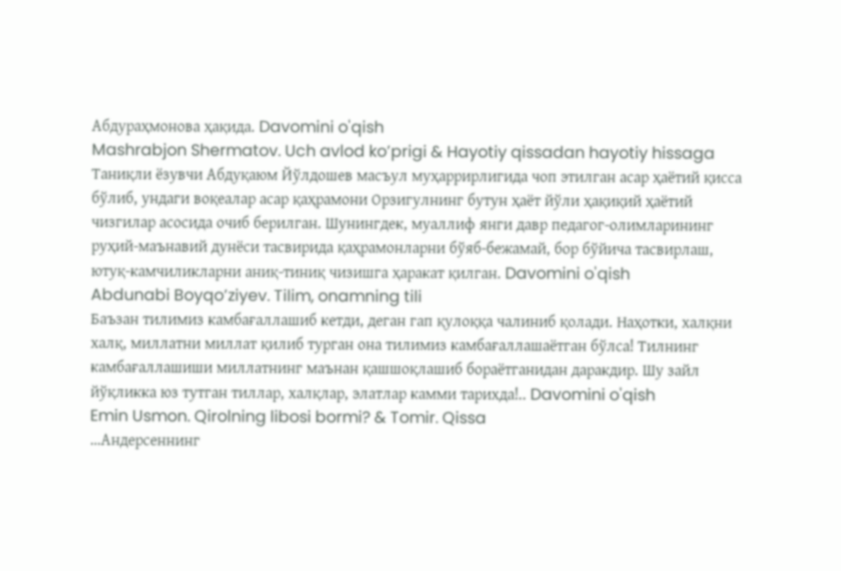Абдураҳмонова ҳақида. Davomini o'qish
Mashrabjon Shermatov. Uch avlod ko’prigi & Hayotiy qissadan hayotiy hissaga
Таниқли ёзувчи Абдуқаюм Йўлдошев масъул муҳаррирлигида чоп этилган асар ҳаётий қисса бўлиб, ундаги воқеалар асар қаҳрамони Орзигулнинг бутун ҳаёт йўли ҳақиқий ҳаётий чизгилар асосида очиб берилган. Шунингдек, муаллиф янги давр педагог-олимларининг руҳий-маънавий дунёси тасвирида қаҳрамонларни бўяб-бежамай, бор бўйича тасвирлаш, ютуқ-камчиликларни аниқ-тиниқ чизишга ҳаракат қилган. Davomini o'qish
Abdunabi Boyqo’ziyev. Tilim, onamning tili
Баъзан тилимиз камбағаллашиб кетди, деган гап қулоққа чалиниб қолади. Наҳотки, халқни халқ, миллатни миллат қилиб турган она тилимиз камбағаллашаётган бўлса! Тилнинг камбағаллашиши миллатнинг маънан қашшоқлашиб бораётганидан даракдир. Шу зайл йўқликка юз тутган тиллар, халқлар, элатлар камми тарихда!.. Davomini o'qish
Emin Usmon. Qirolning libosi bormi? & Tomir. Qissa
…Андерсеннинг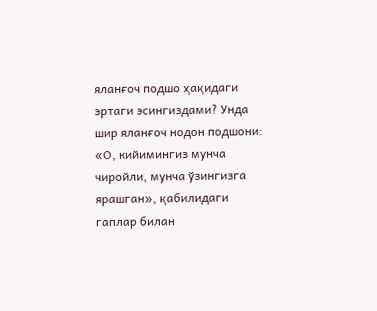яланғоч подшо ҳақидаги эртаги эсингиздами? Унда шир яланғоч нодон подшони: «О, кийимингиз мунча чиройли, мунча ўзингизга ярашган», қабилидаги гаплар билан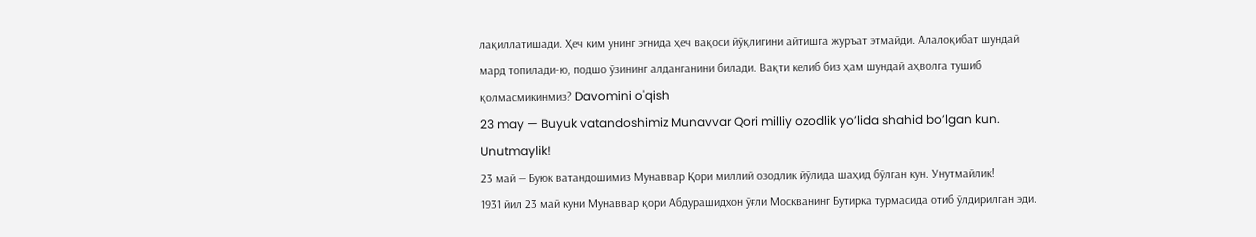лақиллатишади. Ҳеч ким унинг эгнида ҳеч вақоси йўқлигини айтишга журъат этмайди. Алалоқибат шундай мард топилади-ю, подшо ўзининг алданганини билади. Вақти келиб биз ҳам шундай аҳволга тушиб қолмасмикинмиз? Davomini o'qish
23 may — Buyuk vatandoshimiz Munavvar Qori milliy ozodlik yo’lida shahid bo’lgan kun. Unutmaylik!
23 май — Буюк ватандошимиз Мунаввар Қори миллий озодлик йўлида шаҳид бўлган кун. Унутмайлик!
1931 йил 23 май куни Мунаввар қори Абдурашидхон ўғли Москванинг Бутирка турмасида отиб ўлдирилган эди.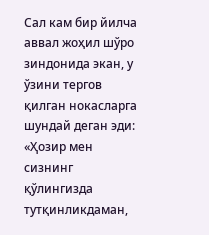Сал кам бир йилча аввал жоҳил шўро зиндонида экан, у ўзини тергов қилган нокасларга шундай деган эди: «Ҳозир мен сизнинг қўлингизда тутқинликдаман,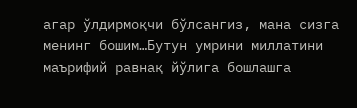агар ўлдирмоқчи бўлсангиз, мана сизга менинг бошим…Бутун умрини миллатини маърифий равнақ йўлига бошлашга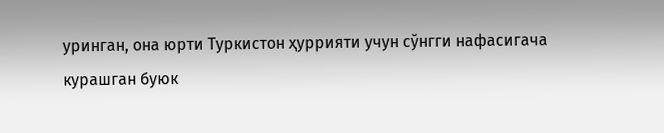уринган, она юрти Туркистон ҳуррияти учун сўнгги нафасигача курашган буюк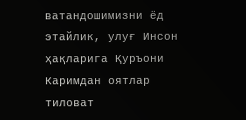ватандошимизни ёд этайлик, улуғ Инсон ҳақларига Қуръони Каримдан оятлар тиловат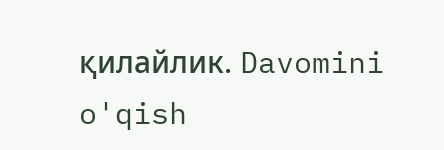қилайлик. Davomini o'qish